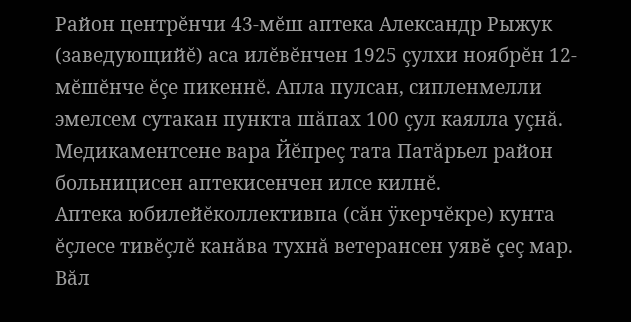Район центрĕнчи 43-мĕш аптека Александр Рыжук (заведующийĕ) аса илĕвĕнчен 1925 çулхи ноябрĕн 12-мĕшĕнче ĕçе пикеннĕ. Апла пулсан, сипленмелли эмелсем сутакан пункта шăпах 100 çул каялла уçнă. Медикаментсене вара Йĕпреç тата Патăрьел район больницисен аптекисенчен илсе килнĕ.
Аптека юбилейĕколлективпа (сăн ÿкерчĕкре) кунта ĕçлесе тивĕçлĕ канăва тухнă ветерансен уявĕ çеç мар. Вăл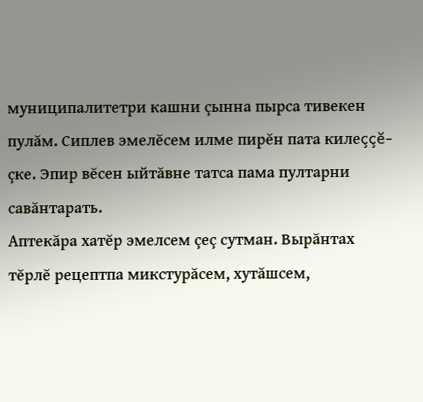муниципалитетри кашни çынна пырса тивекен пулăм. Сиплев эмелĕсем илме пирĕн пата килеççĕ-çке. Эпир вĕсен ыйтăвне татса пама пултарни савăнтарать.
Аптекăра хатĕр эмелсем çеç сутман. Вырăнтах тĕрлĕ рецептпа микстурăсем, хутăшсем,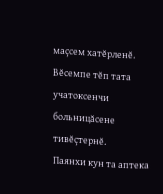маçсем хатĕрленĕ. Вĕсемпе тĕп тата учатоксенчи больницăсене тивĕçтернĕ.
Паянхи кун та аптека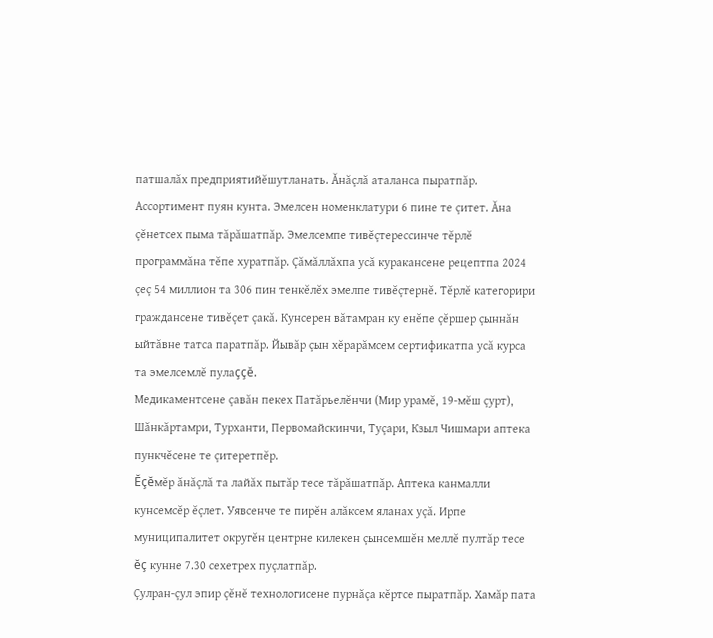патшалăх предприятийĕшутланать. Ăнăçлă аталанса пыратпăр. Ассортимент пуян кунта. Эмелсен номенклатури 6 пине те çитет. Ăна çĕнетсех пыма тăрăшатпăр. Эмелсемпе тивĕçтерессинче тĕрлĕ программăна тĕпе хуратпăр. Çăмăллăхпа усă куракансене рецептпа 2024 çеç 54 миллион та 306 пин тенкĕлĕх эмелпе тивĕçтернĕ. Тĕрлĕ категорири граждансене тивĕçет çакă. Кунсерен вăтамран ку енĕпе çĕршер çыннăн ыйтăвне татса паратпăр. Йывăр çын хĕрарăмсем сертификатпа усă курса та эмелсемлĕ пулаççĕ.
Медикаментсене çавăн пекех Патăрьелĕнчи (Мир урамĕ, 19-мĕш çурт), Шăнкăртамри, Турханти, Первомайскинчи, Туçари, Кзыл Чишмари аптека пункчĕсене те çитеретпĕр.
Ĕçĕмĕр ăнăçлă та лайăх пытăр тесе тăрăшатпăр. Аптека канмалли кунсемсĕр ĕçлет. Уявсенче те пирĕн алăксем яланах уçă. Ирпе муниципалитет округĕн центрне килекен çынсемшĕн меллĕ пултăр тесе ĕç кунне 7.30 сехетрех пуçлатпăр.
Çулран-çул эпир çĕнĕ технологисене пурнăçа кĕртсе пыратпăр. Хамăр пата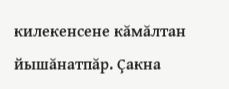килекенсене кăмăлтан йышăнатпăр. Çакна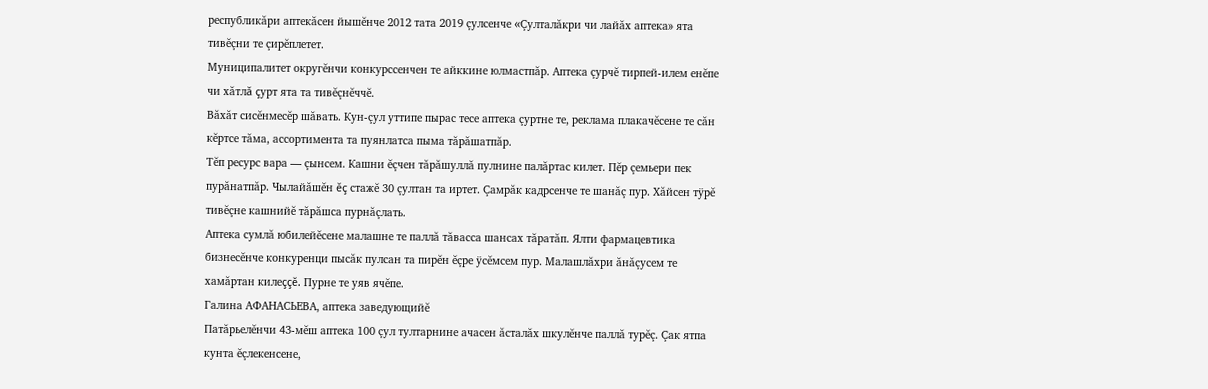республикăри аптекăсен йышĕнче 2012 тата 2019 çулсенче «Çулталăкри чи лайăх аптека» ята тивĕçни те çирĕплетет.
Муниципалитет округĕнчи конкурссенчен те айккине юлмастпăр. Аптека çурчĕ тирпей-илем енĕпе чи хăтлă çурт ята та тивĕçнĕччĕ.
Вăхăт сисĕнмесĕр шăвать. Кун-çул уттипе пырас тесе аптека çуртне те, реклама плакачĕсене те сăн кĕртсе тăма, ассортимента та пуянлатса пыма тăрăшатпăр.
Тĕп ресурс вара — çынсем. Кашни ĕçчен тăрăшуллă пулнине палăртас килет. Пĕр çемьери пек пурăнатпăр. Чылайăшĕн ĕç стажĕ 30 çултан та иртет. Çамрăк кадрсенче те шанăç пур. Хăйсен тÿрĕ тивĕçне кашнийĕ тăрăшса пурнăçлать.
Аптека сумлă юбилейĕсене малашне те паллă тăвасса шансах тăратăп. Ялти фармацевтика бизнесĕнче конкуренци пысăк пулсан та пирĕн ĕçре ÿсĕмсем пур. Малашлăхри ăнăçусем те хамăртан килеççĕ. Пурне те уяв ячĕпе.
Галина АФАНАСЬЕВА, аптека заведующийĕ
Патăрьелĕнчи 43-мĕш аптека 100 çул тултарнине ачасен ăсталăх шкулĕнче паллă турĕç. Çак ятпа кунта ĕçлекенсене,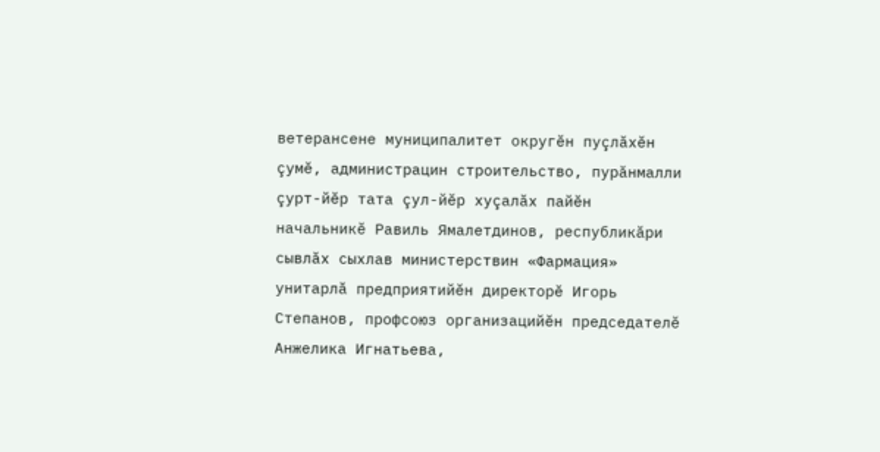ветерансене муниципалитет округĕн пуçлăхĕн çумĕ, администрацин строительство, пурăнмалли çурт-йĕр тата çул-йĕр хуçалăх пайĕн начальникĕ Равиль Ямалетдинов, республикăри сывлăх сыхлав министерствин «Фармация» унитарлă предприятийĕн директорĕ Игорь Степанов, профсоюз организацийĕн председателĕ Анжелика Игнатьева,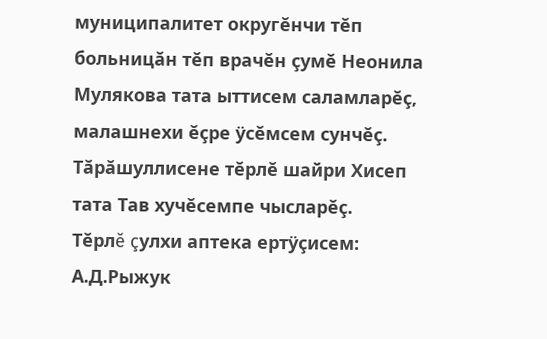муниципалитет округĕнчи тĕп больницăн тĕп врачĕн çумĕ Неонила Мулякова тата ыттисем саламларĕç, малашнехи ĕçре ÿсĕмсем сунчĕç.
Тăрăшуллисене тĕрлĕ шайри Хисеп тата Тав хучĕсемпе чысларĕç.
Тĕрлĕ çулхи аптека ертÿçисем: А.Д.Рыжук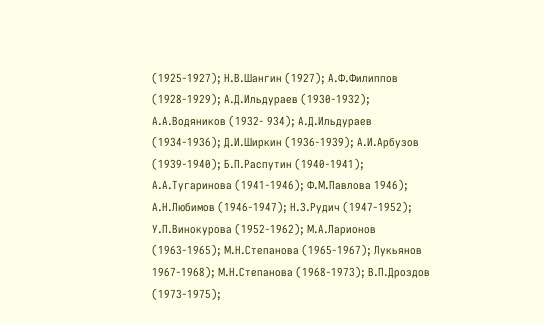(1925-1927); Н.В.Шангин (1927); А.Ф.Филиппов (1928-1929); А.Д.Ильдураев (1930-1932); А.А.Водяников (1932- 934); А.Д.Ильдураев (1934-1936); Д.И.Ширкин (1936-1939); А.И.Арбузов (1939-1940); Б.П.Распутин (1940-1941); А.А.Тугаринова (1941-1946); Ф.М.Павлова 1946); А.Н.Любимов (1946-1947); Н.З.Рудич (1947-1952); У.П.Винокурова (1952-1962); М.А.Ларионов (1963-1965); М.Н.Степанова (1965-1967); Лукьянов 1967-1968); М.Н.Степанова (1968-1973); В.П.Дроздов (1973-1975);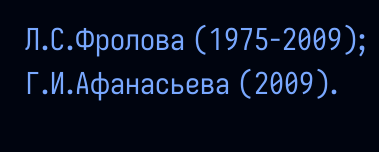Л.С.Фролова (1975-2009); Г.И.Афанасьева (2009).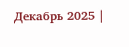Декабрь 2025 |